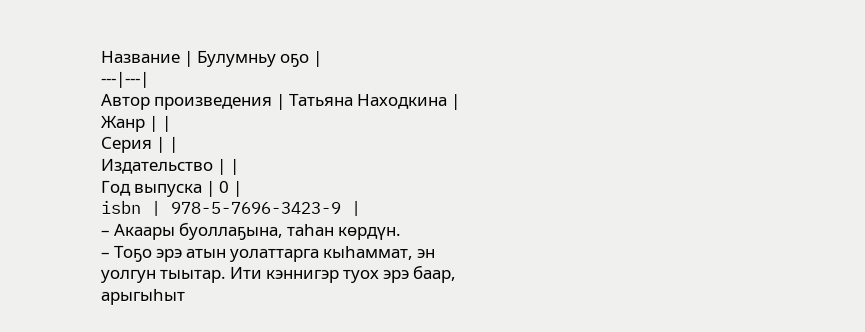Название | Булумньу оҕо |
---|---|
Автор произведения | Татьяна Находкина |
Жанр | |
Серия | |
Издательство | |
Год выпуска | 0 |
isbn | 978-5-7696-3423-9 |
– Акаары буоллаҕына, таһан көрдүн.
– Тоҕо эрэ атын уолаттарга кыһаммат, эн уолгун тыытар. Ити кэннигэр туох эрэ баар, арыгыһыт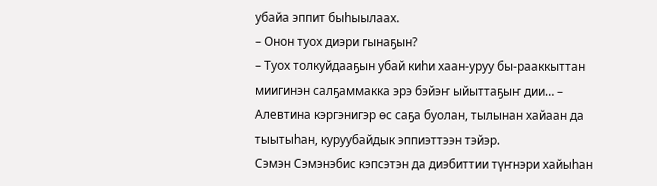убайа эппит быһыылаах.
– Онон туох диэри гынаҕын?
– Туох толкуйдааҕын убай киһи хаан-уруу бы-рааккыттан миигинэн салҕаммакка эрэ бэйэҥ ыйыттаҕыҥ дии… – Алевтина кэргэнигэр өс саҕа буолан, тылынан хайаан да тыытыһан, куруубайдык эппиэттээн тэйэр.
Сэмэн Сэмэнэбис кэпсэтэн да диэбиттии түҥнэри хайыһан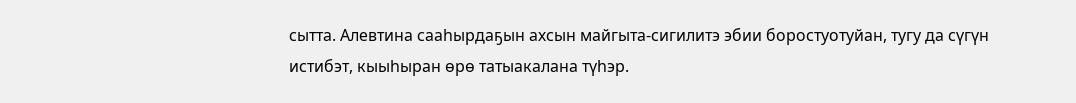сытта. Алевтина сааһырдаҕын ахсын майгыта-сигилитэ эбии боростуотуйан, тугу да сүгүн истибэт, кыыһыран өрө татыакалана түһэр.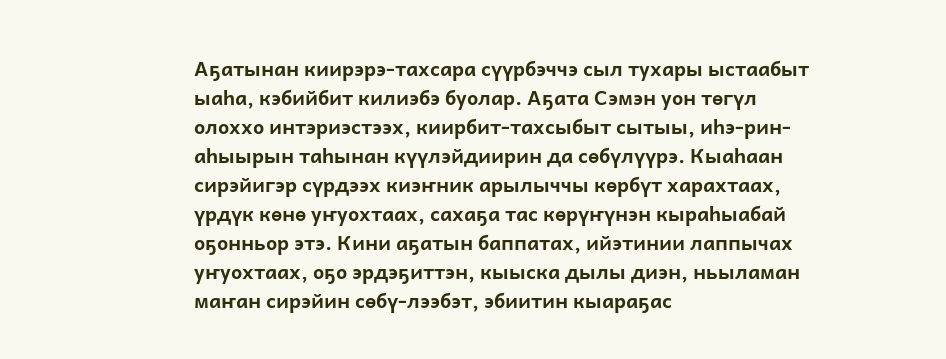Аҕатынан киирэрэ-тахсара сүүрбэччэ сыл тухары ыстаабыт ыаһа, кэбийбит килиэбэ буолар. Аҕата Сэмэн уон төгүл олоххо интэриэстээх, киирбит-тахсыбыт сытыы, иһэ-рин-аһыырын таһынан күүлэйдиирин да сөбүлүүрэ. Кыаһаан сирэйигэр сүрдээх киэҥник арылыччы көрбүт харахтаах, үрдүк көнө уҥуохтаах, сахаҕа тас көрүҥүнэн кыраһыабай оҕонньор этэ. Кини аҕатын баппатах, ийэтинии лаппычах уҥуохтаах, оҕо эрдэҕиттэн, кыыска дылы диэн, ньыламан маҥан сирэйин сөбү-лээбэт, эбиитин кыараҕас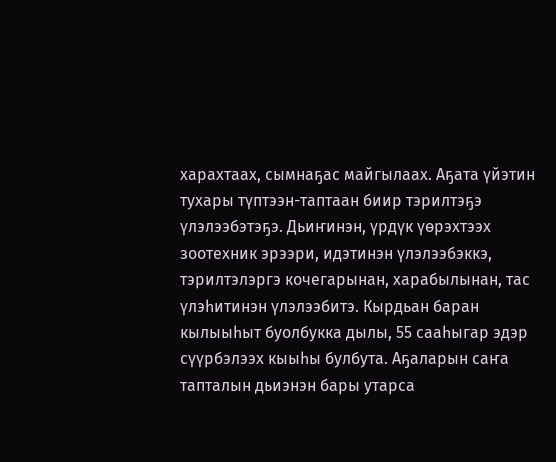харахтаах, сымнаҕас майгылаах. Аҕата үйэтин тухары түптээн-таптаан биир тэрилтэҕэ үлэлээбэтэҕэ. Дьиҥинэн, үрдүк үөрэхтээх зоотехник эрээри, идэтинэн үлэлээбэккэ, тэрилтэлэргэ кочегарынан, харабылынан, тас үлэһитинэн үлэлээбитэ. Кырдьан баран кылыыһыт буолбукка дылы, 55 сааһыгар эдэр сүүрбэлээх кыыһы булбута. Аҕаларын саҥа тапталын дьиэнэн бары утарса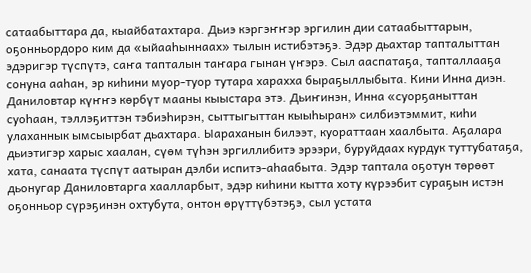сатаабыттара да, кыайбатахтара. Дьиэ кэргэҥҥэр эргилин дии сатаабыттарын, оҕонньордоро ким да «ыйааһыннаах» тылын истибэтэҕэ. Эдэр дьахтар тапталыттан эдэригэр түспүтэ, саҥа тапталын таҥара гынан үҥэрэ. Сыл ааспатаҕа, тапталлааҕа сонуна ааһан, эр киһини муор-туор тутара харахха быраҕыллыбыта. Кини Инна диэн. Даниловтар күҥҥэ көрбүт мааны кыыстара этэ. Дьиҥинэн, Инна «суорҕаныттан суоһаан, тэллэҕиттэн тэбиэһирэн, сыттыгыттан кыыһыран» силбиэтэммит, киһи улаханнык ымсыырбат дьахтара. Ыараханын билээт, куораттаан хаалбыта. Аҕалара дьиэтигэр харыс хаалан, сүөм түһэн эргиллибитэ эрээри, буруйдаах курдук туттубатаҕа, хата, санаата түспүт аатыран дэлби испитэ-аһаабыта. Эдэр таптала оҕотун төрөөт дьонугар Даниловтарга хаалларбыт, эдэр киһини кытта хоту күрээбит сураҕын истэн оҕонньор сүрэҕинэн охтубута, онтон өрүттүбэтэҕэ, сыл устата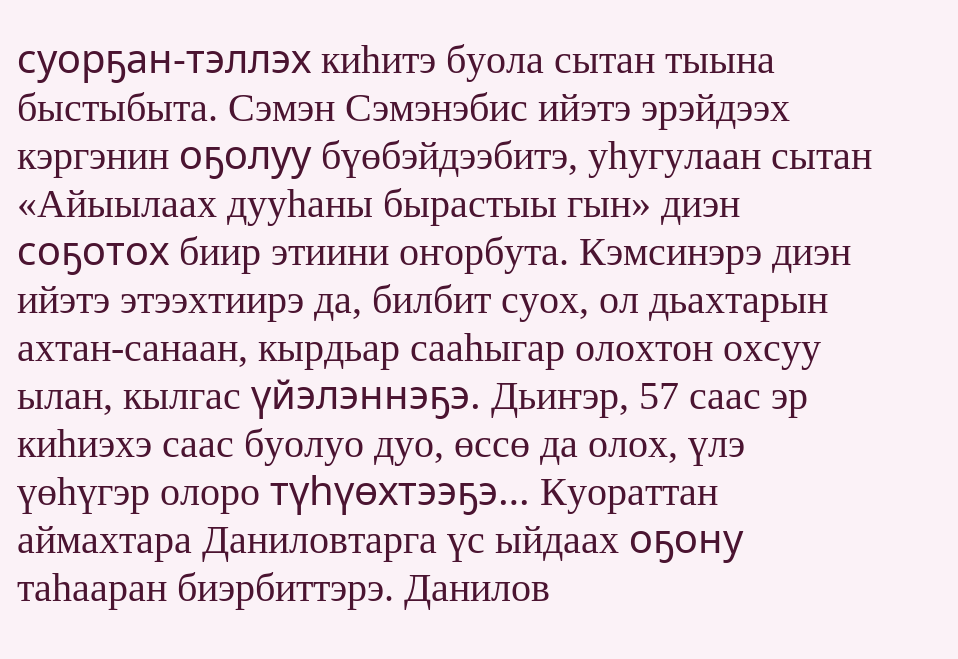суорҕан-тэллэх киһитэ буола сытан тыына быстыбыта. Сэмэн Сэмэнэбис ийэтэ эрэйдээх кэргэнин оҕолуу бүөбэйдээбитэ, уһугулаан сытан «Айыылаах дууһаны бырастыы гын» диэн соҕотох биир этиини оҥорбута. Кэмсинэрэ диэн ийэтэ этээхтиирэ да, билбит суох, ол дьахтарын ахтан-санаан, кырдьар сааһыгар олохтон охсуу ылан, кылгас үйэлэннэҕэ. Дьиҥэр, 57 саас эр киһиэхэ саас буолуо дуо, өссө да олох, үлэ үөһүгэр олоро түһүөхтээҕэ… Куораттан аймахтара Даниловтарга үс ыйдаах оҕону таһааран биэрбиттэрэ. Данилов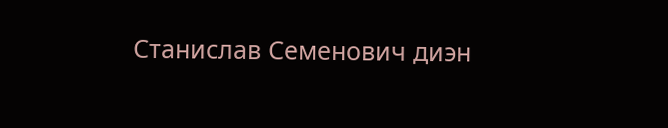Станислав Семенович диэн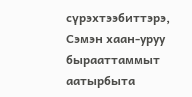сүрэхтээбиттэрэ, Сэмэн хаан-уруу бырааттаммыт аатырбыта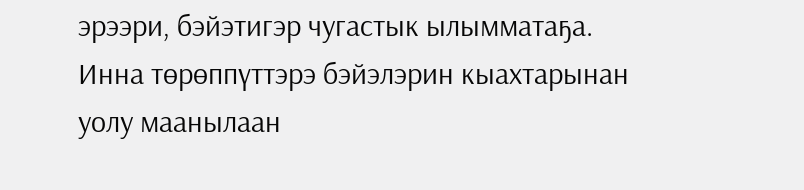эрээри, бэйэтигэр чугастык ылымматаҕа. Инна төрөппүттэрэ бэйэлэрин кыахтарынан уолу маанылаан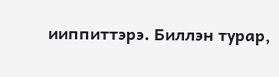ииппиттэрэ. Биллэн турар,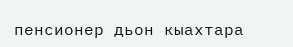пенсионер дьон кыахтара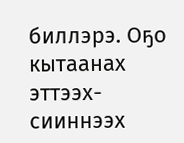биллэрэ. Оҕо кытаанах эттээх-сииннээх